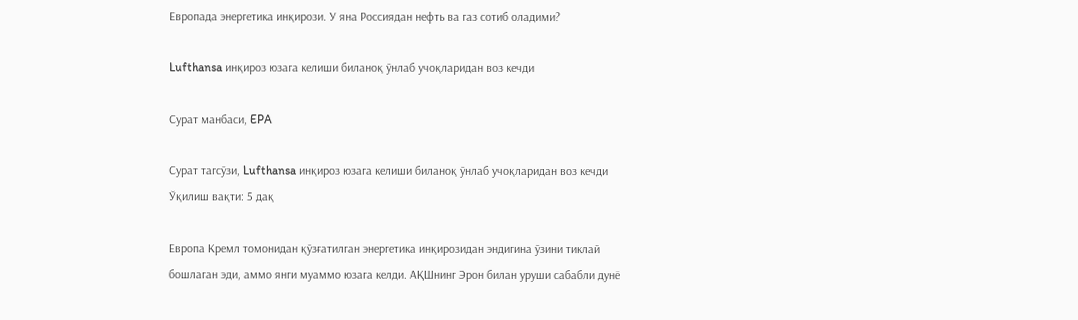Европада энергетика инқирози. У яна Россиядан нефть ва газ сотиб оладими?

Lufthansa инқироз юзага келиши биланоқ ўнлаб учоқларидан воз кечди

Сурат манбаси, EPA

Сурат тагсўзи, Lufthansa инқироз юзага келиши биланоқ ўнлаб учоқларидан воз кечди
Ўқилиш вақти: 5 дақ

Европа Кремл томонидан қўзғатилган энергетика инқирозидан эндигина ўзини тиклай бошлаган эди, аммо янги муаммо юзага келди. АҚШнинг Эрон билан уруши сабабли дунё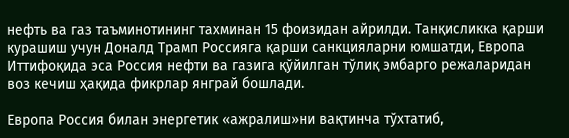нефть ва газ таъминотининг тахминан 15 фоизидан айрилди. Танқисликка қарши курашиш учун Доналд Трамп Россияга қарши санкцияларни юмшатди, Европа Иттифоқида эса Россия нефти ва газига қўйилган тўлиқ эмбарго режаларидан воз кечиш ҳақида фикрлар янграй бошлади.

Европа Россия билан энергетик «ажралиш»ни вақтинча тўхтатиб,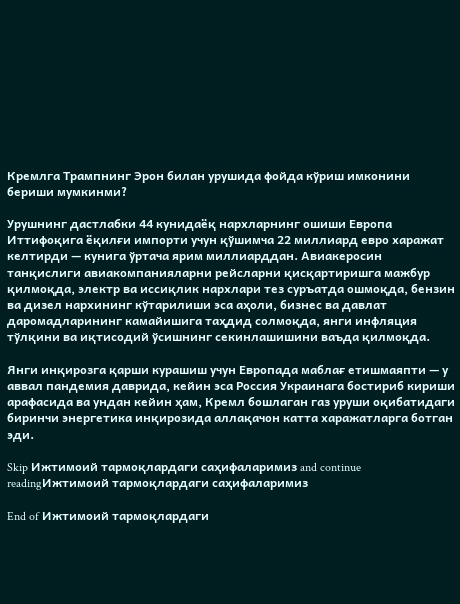Кремлга Трампнинг Эрон билан урушида фойда кўриш имконини бериши мумкинми?

Урушнинг дастлабки 44 кунидаёқ нархларнинг ошиши Европа Иттифоқига ёқилғи импорти учун қўшимча 22 миллиард евро харажат келтирди — кунига ўртача ярим миллиарддан. Авиакеросин танқислиги авиакомпанияларни рейсларни қисқартиришга мажбур қилмоқда, электр ва иссиқлик нархлари тез суръатда ошмоқда, бензин ва дизел нархининг кўтарилиши эса аҳоли, бизнес ва давлат даромадларининг камайишига таҳдид солмоқда, янги инфляция тўлқини ва иқтисодий ўсишнинг секинлашишини ваъда қилмоқда.

Янги инқирозга қарши курашиш учун Европада маблағ етишмаяпти — у аввал пандемия даврида, кейин эса Россия Украинага бостириб кириши арафасида ва ундан кейин ҳам, Кремл бошлаган газ уруши оқибатидаги биринчи энергетика инқирозида аллақачон катта харажатларга ботган эди.

Skip Ижтимоий тармоқлардаги саҳифаларимиз and continue readingИжтимоий тармоқлардаги саҳифаларимиз

End of Ижтимоий тармоқлардаги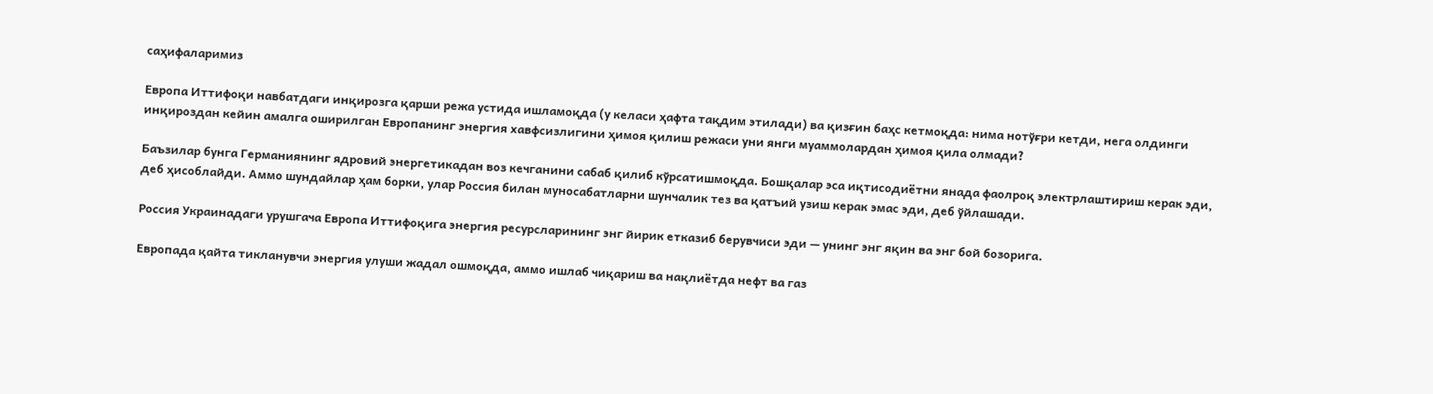саҳифаларимиз

Европа Иттифоқи навбатдаги инқирозга қарши режа устида ишламоқда (у келаси ҳафта тақдим этилади) ва қизғин баҳс кетмоқда: нима нотўғри кетди, нега олдинги инқироздан кейин амалга оширилган Европанинг энергия хавфсизлигини ҳимоя қилиш режаси уни янги муаммолардан ҳимоя қила олмади?

Баъзилар бунга Германиянинг ядровий энергетикадан воз кечганини сабаб қилиб кўрсатишмоқда. Бошқалар эса иқтисодиётни янада фаолроқ электрлаштириш керак эди, деб ҳисоблайди. Аммо шундайлар ҳам борки, улар Россия билан муносабатларни шунчалик тез ва қатъий узиш керак эмас эди, деб ўйлашади.

Россия Украинадаги урушгача Европа Иттифоқига энергия ресурсларининг энг йирик етказиб берувчиси эди — унинг энг яқин ва энг бой бозорига.

Европада қайта тикланувчи энергия улуши жадал ошмоқда, аммо ишлаб чиқариш ва нақлиётда нефт ва газ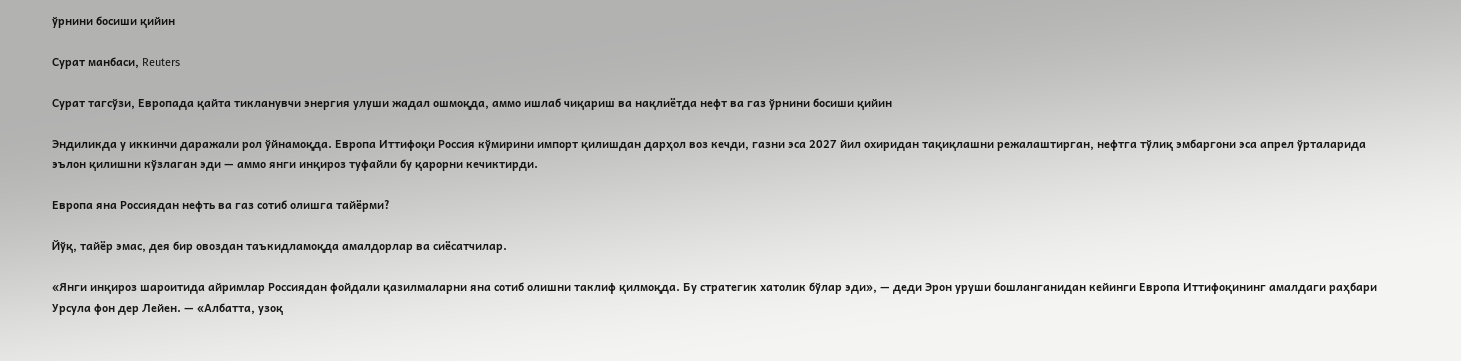ўрнини босиши қийин

Сурат манбаси, Reuters

Сурат тагсўзи, Европада қайта тикланувчи энергия улуши жадал ошмоқда, аммо ишлаб чиқариш ва нақлиётда нефт ва газ ўрнини босиши қийин

Эндиликда у иккинчи даражали рол ўйнамоқда. Европа Иттифоқи Россия кўмирини импорт қилишдан дарҳол воз кечди, газни эса 2027 йил охиридан тақиқлашни режалаштирган, нефтга тўлиқ эмбаргони эса апрел ўрталарида эълон қилишни кўзлаган эди — аммо янги инқироз туфайли бу қарорни кечиктирди.

Европа яна Россиядан нефть ва газ сотиб олишга тайёрми?

Йўқ, тайёр эмас, дея бир овоздан таъкидламоқда амалдорлар ва сиёсатчилар.

«Янги инқироз шароитида айримлар Россиядан фойдали қазилмаларни яна сотиб олишни таклиф қилмоқда. Бу стратегик хатолик бўлар эди», — деди Эрон уруши бошланганидан кейинги Европа Иттифоқининг амалдаги раҳбари Урсула фон дер Лейен. — «Албатта, узоқ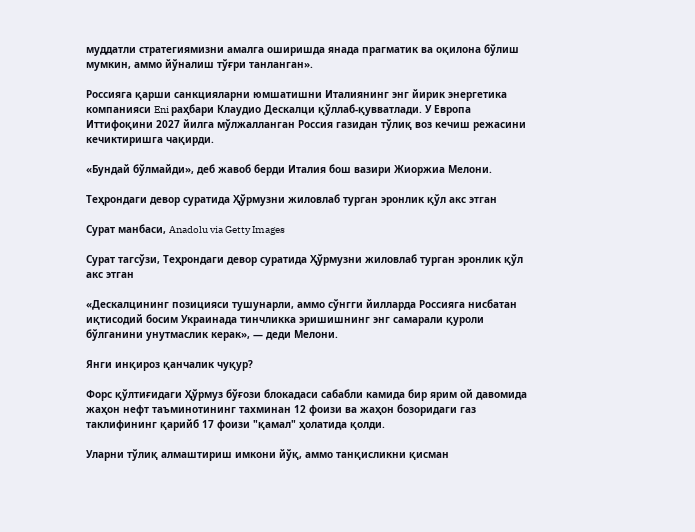муддатли стратегиямизни амалга оширишда янада прагматик ва оқилона бўлиш мумкин, аммо йўналиш тўғри танланган».

Россияга қарши санкцияларни юмшатишни Италиянинг энг йирик энергетика компанияси Eni раҳбари Клаудио Дескалци қўллаб-қувватлади. У Европа Иттифоқини 2027 йилга мўлжалланган Россия газидан тўлиқ воз кечиш режасини кечиктиришга чақирди.

«Бундай бўлмайди», деб жавоб берди Италия бош вазири Жиоржиа Мелони.

Теҳрондаги девор суратида Ҳўрмузни жиловлаб турган эронлик қўл акс этган

Сурат манбаси, Anadolu via Getty Images

Сурат тагсўзи, Теҳрондаги девор суратида Ҳўрмузни жиловлаб турган эронлик қўл акс этган

«Дескалцининг позицияси тушунарли, аммо сўнгги йилларда Россияга нисбатан иқтисодий босим Украинада тинчликка эришишнинг энг самарали қуроли бўлганини унутмаслик керак», — деди Мелони.

Янги инқироз қанчалик чуқур?

Форс қўлтиғидаги Ҳўрмуз бўғози блокадаси сабабли камида бир ярим ой давомида жаҳон нефт таъминотининг тахминан 12 фоизи ва жаҳон бозоридаги газ таклифининг қарийб 17 фоизи "қамал" ҳолатида қолди.

Уларни тўлиқ алмаштириш имкони йўқ, аммо танқисликни қисман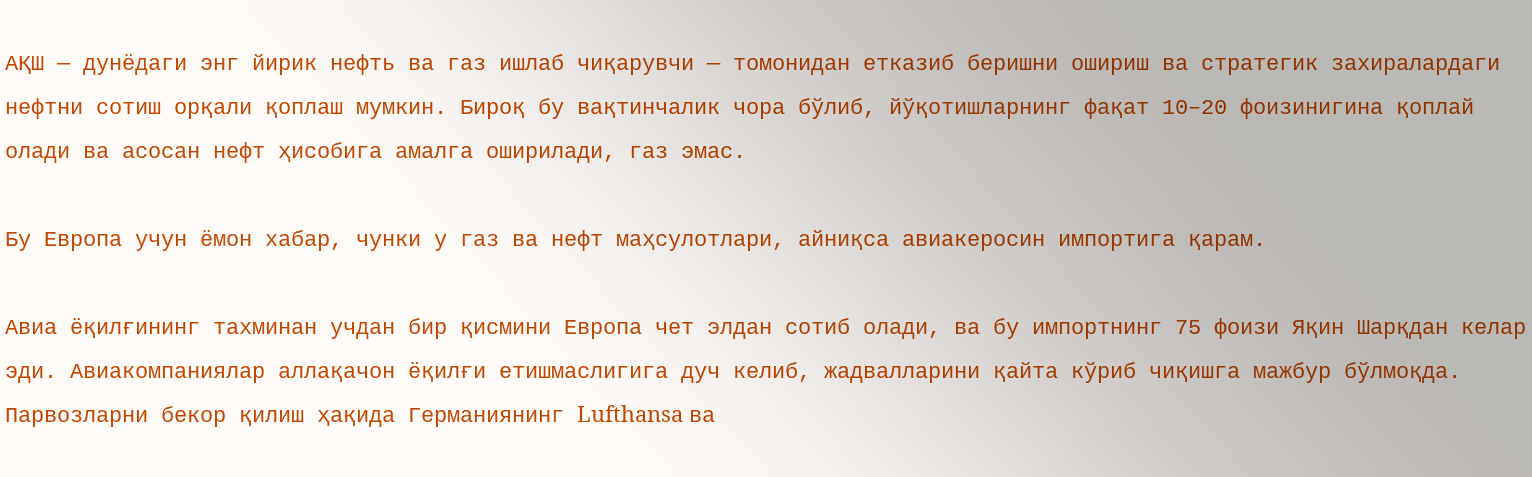АҚШ — дунёдаги энг йирик нефть ва газ ишлаб чиқарувчи — томонидан етказиб беришни ошириш ва стратегик захиралардаги нефтни сотиш орқали қоплаш мумкин. Бироқ бу вақтинчалик чора бўлиб, йўқотишларнинг фақат 10–20 фоизинигина қоплай олади ва асосан нефт ҳисобига амалга оширилади, газ эмас.

Бу Европа учун ёмон хабар, чунки у газ ва нефт маҳсулотлари, айниқса авиакеросин импортига қарам.

Авиа ёқилғининг тахминан учдан бир қисмини Европа чет элдан сотиб олади, ва бу импортнинг 75 фоизи Яқин Шарқдан келар эди. Авиакомпаниялар аллақачон ёқилғи етишмаслигига дуч келиб, жадвалларини қайта кўриб чиқишга мажбур бўлмоқда. Парвозларни бекор қилиш ҳақида Германиянинг Lufthansa ва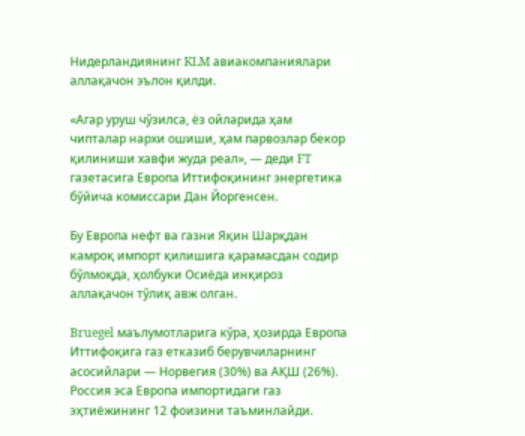Нидерландиянинг KLM авиакомпаниялари аллақачон эълон қилди.

«Агар уруш чўзилса, ёз ойларида ҳам чипталар нархи ошиши, ҳам парвозлар бекор қилиниши хавфи жуда реал», — деди FT газетасига Европа Иттифоқининг энергетика бўйича комиссари Дан Йоргенсен.

Бу Европа нефт ва газни Яқин Шарқдан камроқ импорт қилишига қарамасдан содир бўлмоқда, ҳолбуки Осиёда инқироз аллақачон тўлиқ авж олган.

Bruegel маълумотларига кўра, ҳозирда Европа Иттифоқига газ етказиб берувчиларнинг асосийлари — Норвегия (30%) ва АҚШ (26%). Россия эса Европа импортидаги газ эҳтиёжининг 12 фоизини таъминлайди.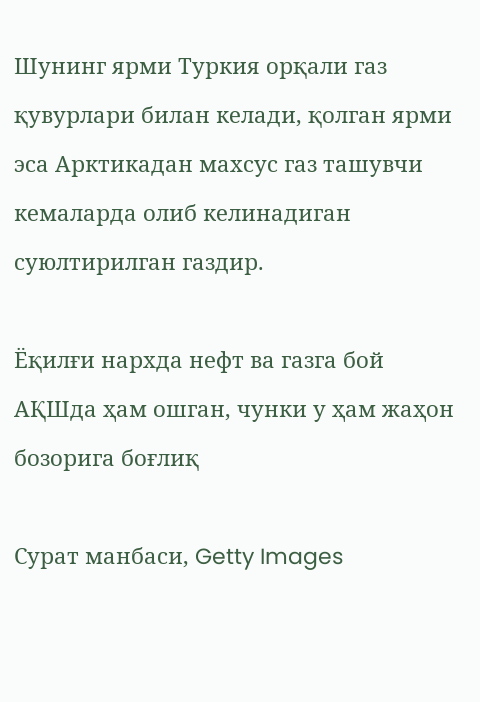Шунинг ярми Туркия орқали газ қувурлари билан келади, қолган ярми эса Арктикадан махсус газ ташувчи кемаларда олиб келинадиган суюлтирилган газдир.

Ёқилғи нархда нефт ва газга бой АҚШда ҳам ошган, чунки у ҳам жаҳон бозорига боғлиқ

Сурат манбаси, Getty Images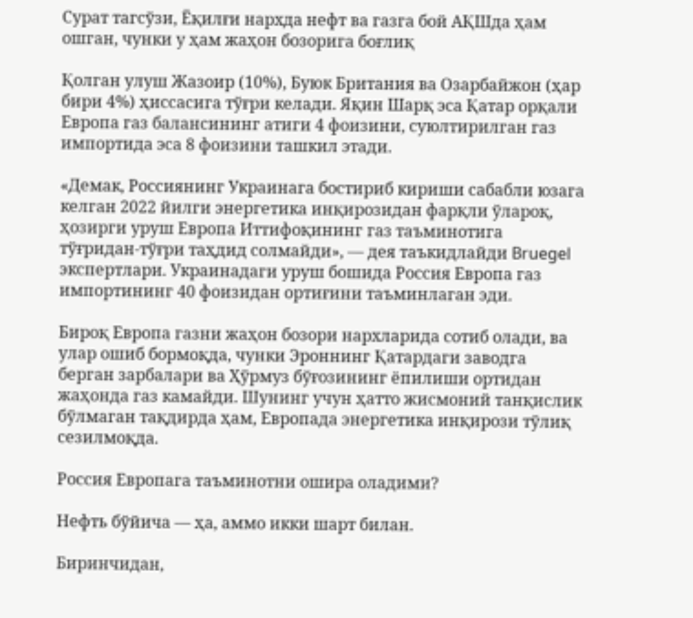Сурат тагсўзи, Ёқилғи нархда нефт ва газга бой АҚШда ҳам ошган, чунки у ҳам жаҳон бозорига боғлиқ

Қолган улуш Жазоир (10%), Буюк Британия ва Озарбайжон (ҳар бири 4%) ҳиссасига тўғри келади. Яқин Шарқ эса Қатар орқали Европа газ балансининг атиги 4 фоизини, суюлтирилган газ импортида эса 8 фоизини ташкил этади.

«Демак, Россиянинг Украинага бостириб кириши сабабли юзага келган 2022 йилги энергетика инқирозидан фарқли ўлароқ, ҳозирги уруш Европа Иттифоқининг газ таъминотига тўғридан-тўғри таҳдид солмайди», — дея таъкидлайди Bruegel экспертлари. Украинадаги уруш бошида Россия Европа газ импортининг 40 фоизидан ортиғини таъминлаган эди.

Бироқ Европа газни жаҳон бозори нархларида сотиб олади, ва улар ошиб бормоқда, чунки Эроннинг Қатардаги заводга берган зарбалари ва Ҳўрмуз бўғозининг ёпилиши ортидан жаҳонда газ камайди. Шунинг учун ҳатто жисмоний танқислик бўлмаган тақдирда ҳам, Европада энергетика инқирози тўлиқ сезилмоқда.

Россия Европага таъминотни ошира оладими?

Нефть бўйича — ҳа, аммо икки шарт билан.

Биринчидан,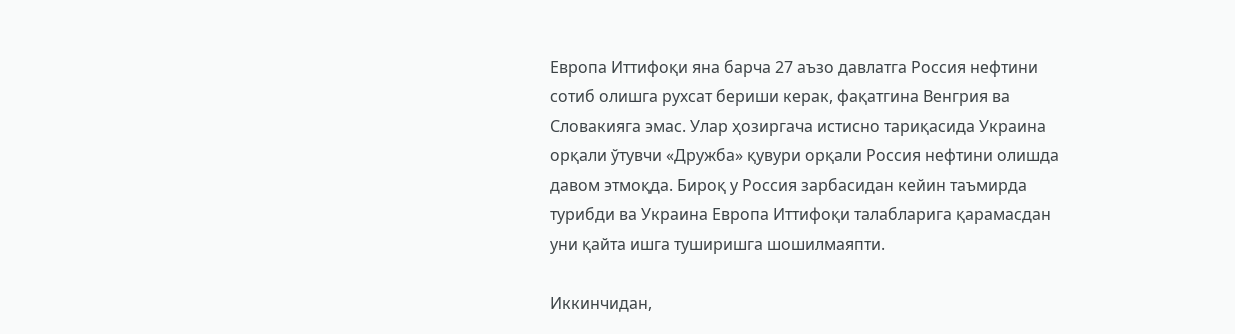Европа Иттифоқи яна барча 27 аъзо давлатга Россия нефтини сотиб олишга рухсат бериши керак, фақатгина Венгрия ва Словакияга эмас. Улар ҳозиргача истисно тариқасида Украина орқали ўтувчи «Дружба» қувури орқали Россия нефтини олишда давом этмоқда. Бироқ у Россия зарбасидан кейин таъмирда турибди ва Украина Европа Иттифоқи талабларига қарамасдан уни қайта ишга туширишга шошилмаяпти.

Иккинчидан,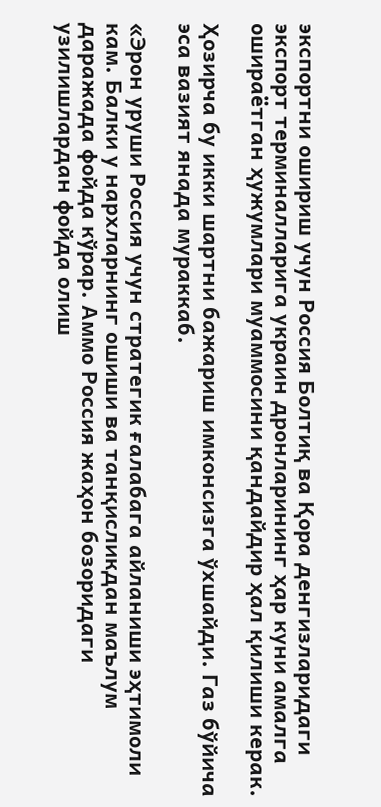экспортни ошириш учун Россия Болтиқ ва Қора денгизларидаги экспорт терминалларига украин дронларининг ҳар куни амалга ошираётган ҳужумлари муаммосини қандайдир ҳал қилиши керак.

Ҳозирча бу икки шартни бажариш имконсизга ўхшайди. Газ бўйича эса вазият янада мураккаб.

«Эрон уруши Россия учун стратегик ғалабага айланиши эҳтимоли кам. Балки у нархларнинг ошиши ва танқисликдан маълум даражада фойда кўрар. Аммо Россия жаҳон бозоридаги узилишлардан фойда олиш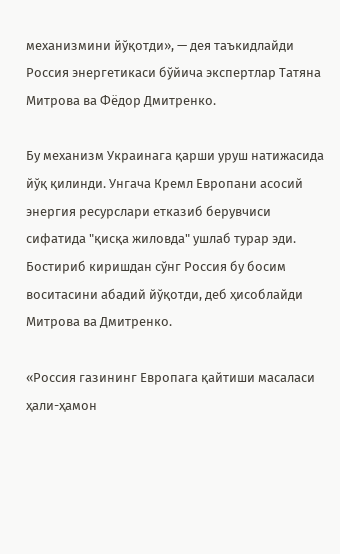механизмини йўқотди», — дея таъкидлайди Россия энергетикаси бўйича экспертлар Татяна Митрова ва Фёдор Дмитренко.

Бу механизм Украинага қарши уруш натижасида йўқ қилинди. Унгача Кремл Европани асосий энергия ресурслари етказиб берувчиси сифатида "қисқа жиловда" ушлаб турар эди. Бостириб киришдан сўнг Россия бу босим воситасини абадий йўқотди, деб ҳисоблайди Митрова ва Дмитренко.

«Россия газининг Европага қайтиши масаласи ҳали-ҳамон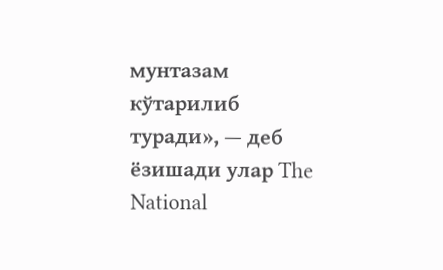мунтазам кўтарилиб туради», — деб ёзишади улар The National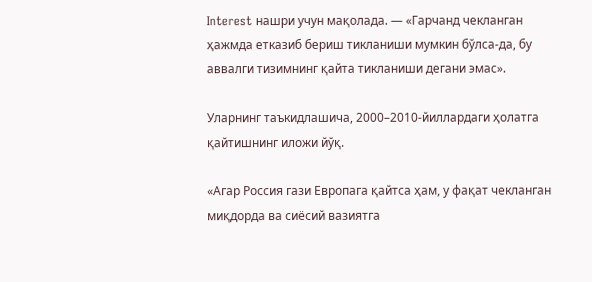Interest нашри учун мақолада. — «Гарчанд чекланган ҳажмда етказиб бериш тикланиши мумкин бўлса-да, бу аввалги тизимнинг қайта тикланиши дегани эмас».

Уларнинг таъкидлашича, 2000–2010-йиллардаги ҳолатга қайтишнинг иложи йўқ.

«Агар Россия гази Европага қайтса ҳам, у фақат чекланган миқдорда ва сиёсий вазиятга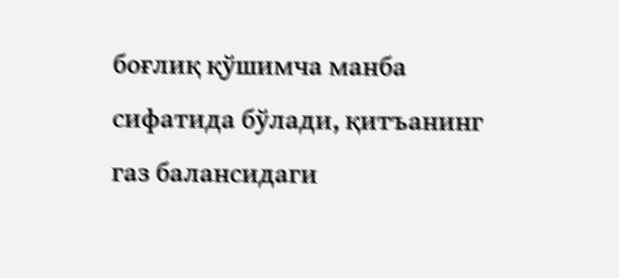боғлиқ қўшимча манба сифатида бўлади, қитъанинг газ балансидаги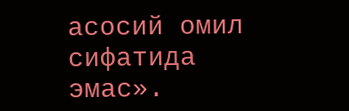асосий омил сифатида эмас».